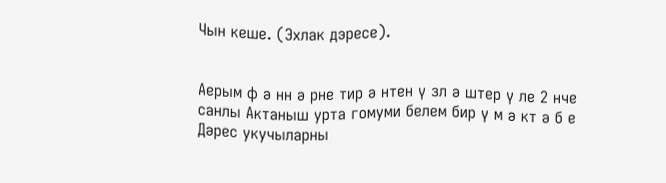Чын кеше. (Эхлак дэресе).


Аерым ф ә нн ә рне тир ә нтен ү зл ә штер ү ле 2 нче санлы Актаныш урта гомуми белем бир ү м ә кт ә б е
Дәрес укучыларны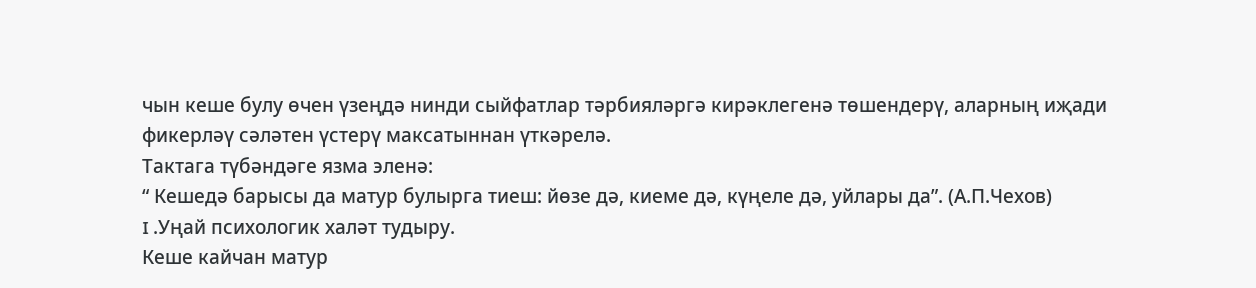чын кеше булу өчен үзеңдә нинди сыйфатлар тәрбияләргә кирәклегенә төшендерү, аларның иҗади фикерләү сәләтен үстерү максатыннан үткәрелә.
Тактага түбәндәге язма эленә:
“ Кешедә барысы да матур булырга тиеш: йөзе дә, киеме дә, күңеле дә, уйлары да”. (А.П.Чехов)
I .Уңай психологик халәт тудыру.
Кеше кайчан матур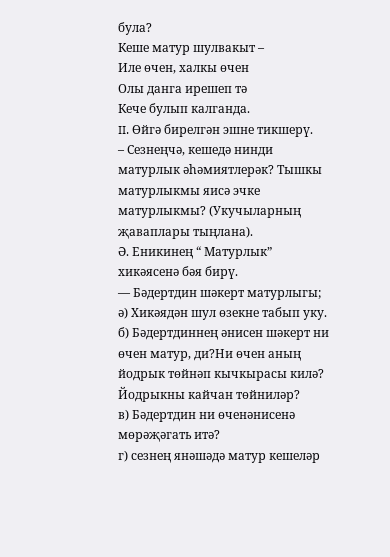була?
Кеше матур шулвакыт –
Иле өчен, халкы өчен
Олы данга ирешеп тә
Кече булып калганда.
II. Өйгә бирелгән эшне тикшерү.
– Сезнеңчә, кешедә нинди матурлык әһәмиятлерәк? Тышкы матурлыкмы яисә эчке матурлыкмы? (Укучыларның җаваплары тыңлана).
Ә. Еникинең “ Матурлык” хикәясенә бәя бирү.
— Бәдертдин шәкерт матурлыгы;
ә) Хикәядән шул өзекне табып уку.
б) Бәдертдиннең әнисен шәкерт ни өчен матур, ди?Ни өчен аның йодрык төйнәп кычкырасы килә? Йодрыкны кайчан төйниләр?
в) Бәдертдин ни өченәнисенә мөрәҗәгать итә?
г) сезнең янәшәдә матур кешеләр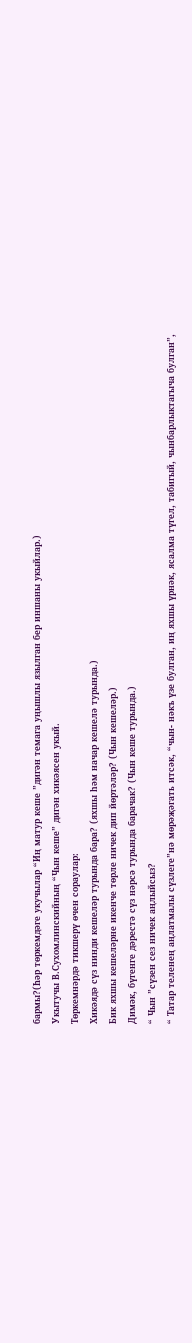бармы?(Һәр төркемдәге укучылар “Иң матур кеше ”дигән темага уңышлы язылган бер иншаны укыйлар.)
Укытучы В.Сухомлинскийның “Чын кеше” дигән хикәясен укый.
Төркемнәрдә тикшерү өчен сораулар:
Хикәядә сүз нинди кешеләр турында бара? (яхшы һәм начар кешелә турында.)
Бик яхшы кешеләрне икенче төрле ничек дип йөртәләр? (Чын кешеләр.)
Димәк, бүгенге дәрестә сүз нәрсә турында барачак? (Чын кеше турында.)
“ Чын ”сүзен сез ничек аңлыйсыз?
“ Татар теленең аңлатмалы сүзлеге”нә мөрәҗәгать итсәк, “чын- нәкъ үзе булган, иң яхшы үрнәк, ясалма түгел, табигый, чынбарлыктагыча булган”,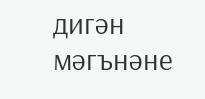дигән мәгънәне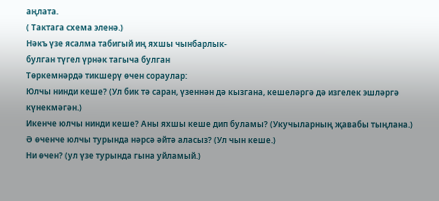аңлата.
( Тактага схема эленә.)
Нәкъ үзе ясалма табигый иң яхшы чынбарлык-
булган түгел үрнәк тагыча булган
Төркемнәрдә тикшерү өчен сораулар:
Юлчы нинди кеше? (Ул бик тә саран, үзеннән дә кызгана, кешеләргә дә изгелек эшләргә күнекмәгән.)
Икенче юлчы нинди кеше? Аны яхшы кеше дип буламы? (Укучыларның җавабы тыңлана.)
Ә өченче юлчы турында нәрсә әйтә аласыз? (Ул чын кеше.)
Ни өчен? (ул үзе турында гына уйламый.)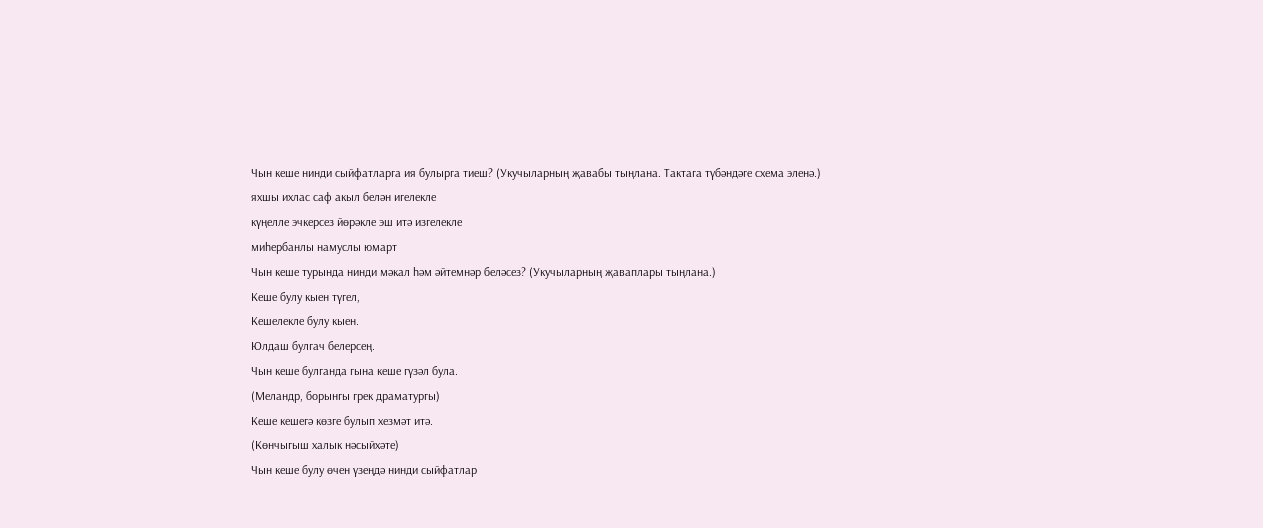Чын кеше нинди сыйфатларга ия булырга тиеш? (Укучыларның җавабы тыңлана. Тактага түбәндәге схема эленә.)
яхшы ихлас саф акыл белән игелекле
күңелле эчкерсез йөрәкле эш итә изгелекле
миһербанлы намуслы юмарт
Чын кеше турында нинди мәкал һәм әйтемнәр беләсез? (Укучыларның җаваплары тыңлана.)
Кеше булу кыен түгел,
Кешелекле булу кыен.
Юлдаш булгач белерсең.
Чын кеше булганда гына кеше гүзәл була.
(Меландр, борынгы грек драматургы)
Кеше кешегә көзге булып хезмәт итә.
(Көнчыгыш халык нәсыйхәте)
Чын кеше булу өчен үзеңдә нинди сыйфатлар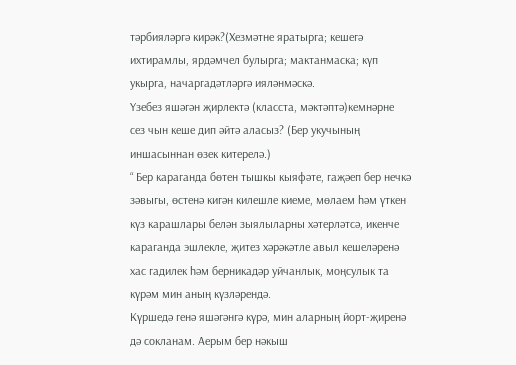тәрбияләргә кирәк?(Хезмәтне яратырга; кешегә ихтирамлы, ярдәмчел булырга; мактанмаска; күп укырга, начаргадәтләргә ияләнмәскә.
Үзебез яшәгән җирлектә (класста, мәктәптә)кемнәрне сез чын кеше дип әйтә аласыз? (Бер укучының иншасыннан өзек китерелә.)
“ Бер караганда бөтен тышкы кыяфәте, гаҗәеп бер нечкә зәвыгы, өстенә кигән килешле киеме, мөлаем һәм үткен күз карашлары белән зыялыларны хәтерләтсә, икенче караганда эшлекле, җитез хәрәкәтле авыл кешеләренә хас гадилек һәм берникадәр уйчанлык, моңсулык та күрәм мин аның күзләрендә.
Күршедә генә яшәгәнгә күрә, мин аларның йорт-җиренә дә сокланам. Аерым бер нәкыш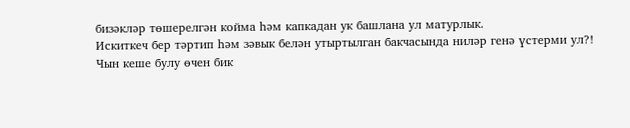бизәкләр төшерелгән койма һәм капкадан ук башлана ул матурлык.
Искиткеч бер тәртип һәм зәвык белән утыртылган бакчасында ниләр генә үстерми ул?!
Чын кеше булу өчен бик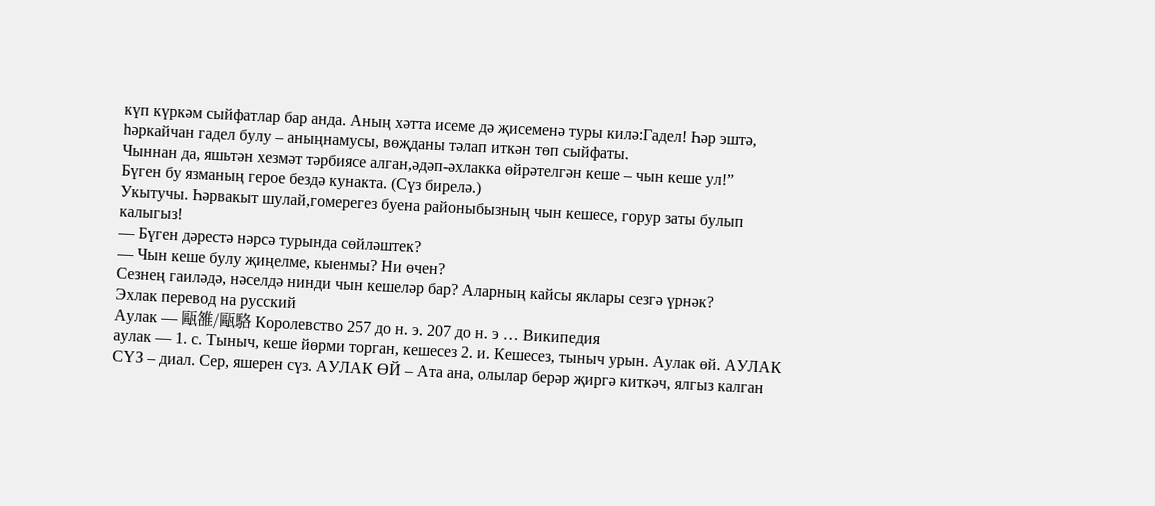күп күркәм сыйфатлар бар анда. Аның хәтта исеме дә җисеменә туры килә:Гадел! Һәр эштә, һәркайчан гадел булу – аныңнамусы, вөҗданы тәлап иткән төп сыйфаты.
Чыннан да, яшьтән хезмәт тәрбиясе алган,әдәп-әхлакка өйрәтелгән кеше – чын кеше ул!”
Бүген бу язманың герое бездә кунакта. (Сүз бирелә.)
Укытучы. Һәрвакыт шулай,гомерегез буена районыбызның чын кешесе, горур заты булып калыгыз!
— Бүген дәрестә нәрсә турында сөйләштек?
— Чын кеше булу җиңелме, кыенмы? Ни өчен?
Сезнең гаиләдә, нәселдә нинди чын кешеләр бар? Аларның кайсы яклары сезгә үрнәк?
Эхлак перевод на русский
Аулак — 甌雒/甌駱 Королевство 257 до н. э. 207 до н. э … Википедия
аулак — 1. с. Тыныч, кеше йөрми торган, кешесез 2. и. Кешесез, тыныч урын. Аулак өй. АУЛАК СҮЗ – диал. Сер, яшерен сүз. АУЛАК ӨЙ – Ата ана, олылар берәр җиргә киткәч, ялгыз калган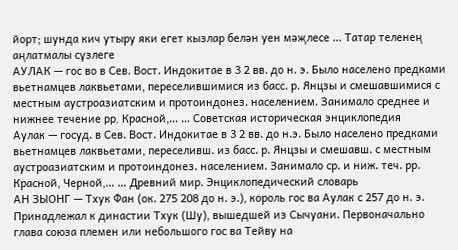йорт; шунда кич утыру яки егет кызлар белән уен мәҗлесе … Татар теленең аңлатмалы сүзлеге
АУЛАК — гос во в Сев. Вост. Индокитае в 3 2 вв. до н. э. Было населено предками вьетнамцев лаквьетами, переселившимися из басс. р. Янцзы и смешавшимися с местным аустроазиатским и протоиндонез. населением. Занимало среднее и нижнее течение pp. Красной,… … Советская историческая энциклопедия
Аулак — госуд. в Сев. Вост. Индокитае в 3 2 вв. до н.э. Было населено предками вьетнамцев лаквьетами, переселивш. из басс. р. Янцзы и смешавш. с местным аустроазиатским и протоиндонез. населением. Занимало ср. и ниж. теч. рр. Красной, Черной,… … Древний мир. Энциклопедический словарь
АН ЗЫОНГ — Тхук Фан (ок. 275 208 до н. э.), король гос ва Аулак с 257 до н. э. Принадлежал к династии Тхук (Шу), вышедшей из Сычуани. Первоначально глава союза племен или небольшого гос ва Тейву на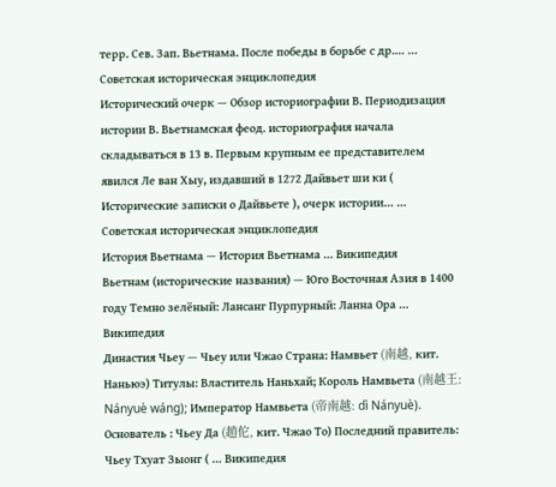терр. Сев. Зап. Вьетнама. После победы в борьбе с др.… … Советская историческая энциклопедия
Исторический очерк — Обзор историографии В. Периодизация истории В. Вьетнамская феод. историография начала складываться в 13 в. Первым крупным ее представителем явился Ле ван Хыу, издавший в 1272 Дайвьет ши ки ( Исторические записки о Дайвьете ), очерк истории… … Советская историческая энциклопедия
История Вьетнама — История Вьетнама … Википедия
Вьетнам (исторические названия) — Юго Восточная Азия в 1400 году Темно зелёный: Лансанг Пурпурный: Ланна Ора … Википедия
Династия Чьеу — Чьеу или Чжао Страна: Намвьет (南越, кит. Наньюэ) Титулы: Властитель Наньхай; Король Намвьета (南越王: Nányuè wáng); Император Намвьета (帝南越: dì Nányuè). Основатель : Чьеу Да (趙佗, кит. Чжао То) Последний правитель: Чьеу Тхуат Зыонг ( … Википедия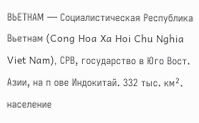ВЬЕТНАМ — Социалистическая Республика Вьетнам (Cong Hoa Xa Hoi Chu Nghia Viet Nam), СРВ, государство в Юго Вост. Азии, на п ове Индокитай. 332 тыс. км². население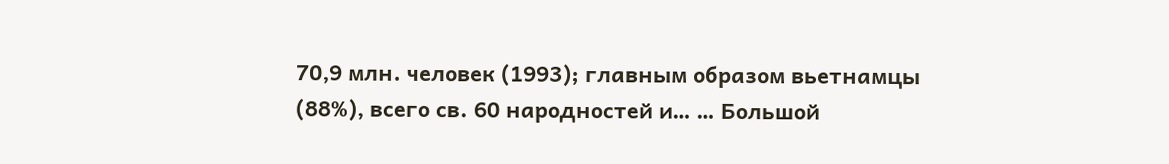70,9 млн. человек (1993); главным образом вьетнамцы (88%), всего св. 60 народностей и… … Большой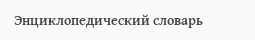Энциклопедический словарь